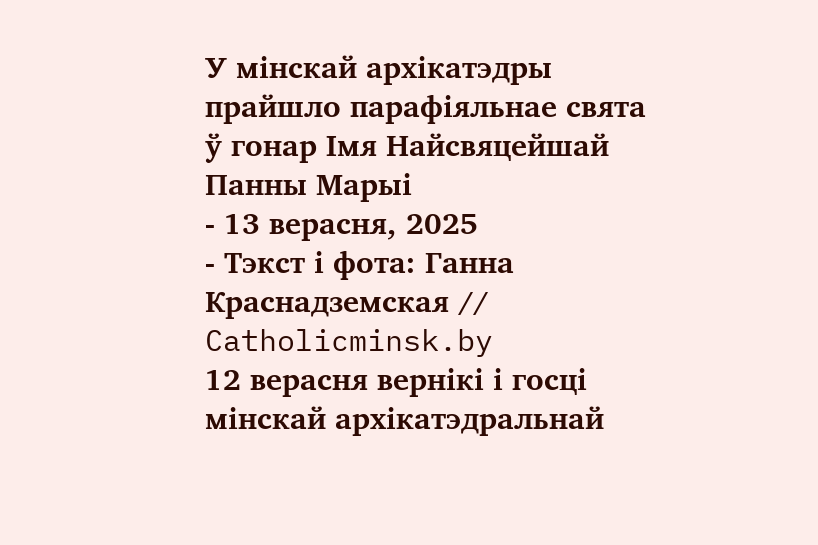У мінскай архікатэдры прайшло парафіяльнае свята ў гонар Імя Найсвяцейшай Панны Марыі
- 13 верасня, 2025
- Тэкст і фота: Ганна Краснадземская // Catholicminsk.by
12 верасня вернікі і госці мінскай архікатэдральнай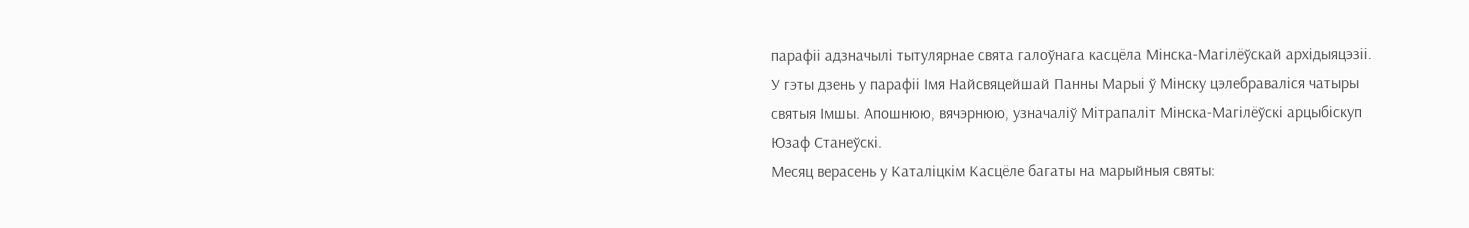парафіі адзначылі тытулярнае свята галоўнага касцёла Мінска-Магілёўскай архідыяцэзіі.
У гэты дзень у парафіі Імя Найсвяцейшай Панны Марыі ў Мінску цэлебраваліся чатыры святыя Імшы. Апошнюю, вячэрнюю, узначаліў Мітрапаліт Мінска-Магілёўскі арцыбіскуп Юзаф Станеўскі.
Месяц верасень у Каталіцкім Касцёле багаты на марыйныя святы: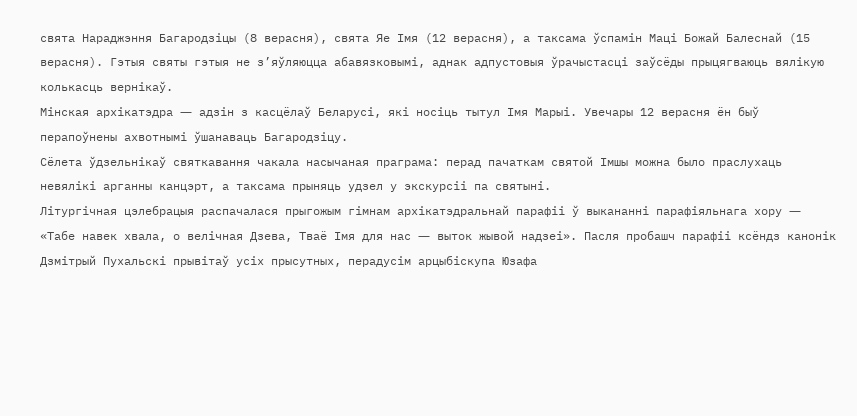свята Нараджэння Багародзіцы (8 верасня), свята Яе Імя (12 верасня), а таксама ўспамін Маці Божай Балеснай (15 верасня). Гэтыя святы гэтыя не з’яўляюцца абавязковымі, аднак адпустовыя ўрачыстасці заўсёды прыцягваюць вялікую колькасць вернікаў.
Мінская архікатэдра ― адзін з касцёлаў Беларусі, які носіць тытул Імя Марыі. Увечары 12 верасня ён быў перапоўнены ахвотнымі ўшанаваць Багародзіцу.
Сёлета ўдзельнікаў святкавання чакала насычаная праграма: перад пачаткам святой Імшы можна было праслухаць невялікі арганны канцэрт, а таксама прыняць удзел у экскурсіі па святыні.
Літургічная цэлебрацыя распачалася прыгожым гімнам архікатэдральнай парафіі ў выкананні парафіяльнага хору ― «Табе навек хвала, о велічная Дзева, Тваё Імя для нас ― выток жывой надзеі». Пасля пробашч парафіі ксёндз канонік Дзмітрый Пухальскі прывітаў усіх прысутных, перадусім арцыбіскупа Юзафа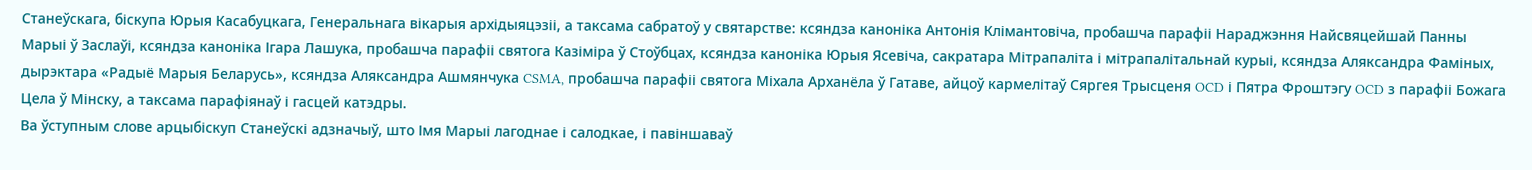Станеўскага, біскупа Юрыя Касабуцкага, Генеральнага вікарыя архідыяцэзіі, а таксама сабратоў у святарстве: ксяндза каноніка Антонія Клімантовіча, пробашча парафіі Нараджэння Найсвяцейшай Панны Марыі ў Заслаўі, ксяндза каноніка Ігара Лашука, пробашча парафіі святога Казіміра ў Стоўбцах, ксяндза каноніка Юрыя Ясевіча, сакратара Мітрапаліта і мітрапалітальнай курыі, ксяндза Аляксандра Фаміных, дырэктара «Радыё Марыя Беларусь», ксяндза Аляксандра Ашмянчука CSMA, пробашча парафіі святога Міхала Арханёла ў Гатаве, айцоў кармелітаў Сяргея Трысценя OCD і Пятра Фроштэгу OCD з парафіі Божага Цела ў Мінску, а таксама парафіянаў і гасцей катэдры.
Ва ўступным слове арцыбіскуп Станеўскі адзначыў, што Імя Марыі лагоднае і салодкае, і павіншаваў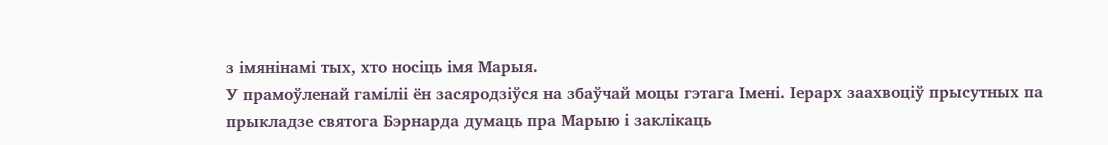з імянінамі тых, хто носіць імя Марыя.
У прамоўленай гаміліі ён засяродзіўся на збаўчай моцы гэтага Імені. Іерарх заахвоціў прысутных па прыкладзе святога Бэрнарда думаць пра Марыю і заклікаць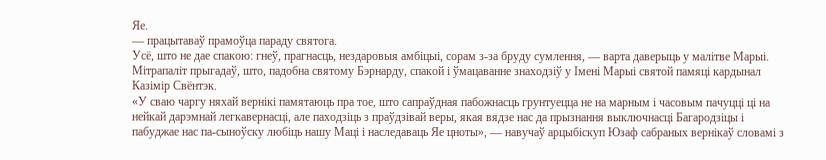Яе.
― працытаваў прамоўца параду святога.
Усё, што не дае спакою: гнеў, прагнасць, нездаровыя амбіцыі, сорам з-за бруду сумлення, ― варта даверыць у малітве Марыі. Мітрапаліт прыгадаў, што, падобна святому Бэрнарду, спакой і ўмацаванне знаходзіў у Імені Марыі святой памяці кардынал Казімір Свёнтэк.
«У сваю чаргу няхай вернікі памятаюць пра тое, што сапраўдная пабожнасць грунтуецца не на марным і часовым пачуцці ці на нейкай дарэмнай легкавернасці, але паходзіць з праўдзівай веры, якая вядзе нас да прызнання выключнасці Багародзіцы і пабуджае нас па-сыноўску любіць нашу Маці і наследаваць Яе цноты», ― навучаў арцыбіскуп Юзаф сабраных вернікаў словамі з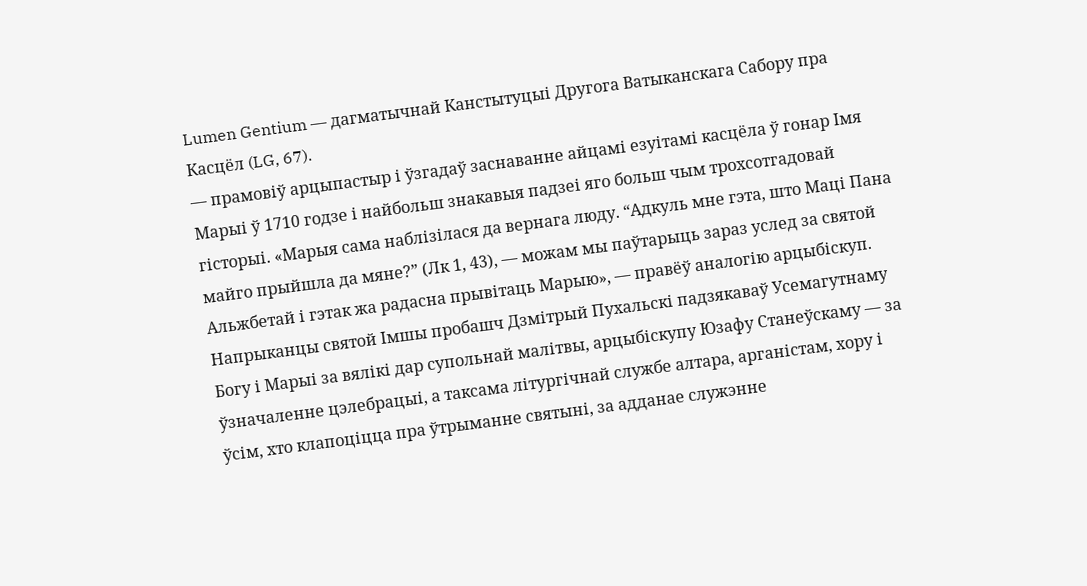Lumen Gentium ― дагматычнай Канстытуцыі Другога Ватыканскага Сабору пра Касцёл (LG, 67).
― прамовіў арцыпастыр і ўзгадаў заснаванне айцамі езуітамі касцёла ў гонар Імя Марыі ў 1710 годзе і найбольш знакавыя падзеі яго больш чым трохсотгадовай гісторыі. «Марыя сама наблізілася да вернага люду. “Адкуль мне гэта, што Маці Пана майго прыйшла да мяне?” (Лк 1, 43), ― можам мы паўтарыць зараз услед за святой Альжбетай і гэтак жа радасна прывітаць Марыю», ― правёў аналогію арцыбіскуп.
Напрыканцы святой Імшы пробашч Дзмітрый Пухальскі падзякаваў Усемагутнаму Богу і Марыі за вялікі дар супольнай малітвы, арцыбіскупу Юзафу Станеўскаму ― за ўзначаленне цэлебрацыі, а таксама літургічнай службе алтара, арганістам, хору і ўсім, хто клапоціцца пра ўтрыманне святыні, за адданае служэнне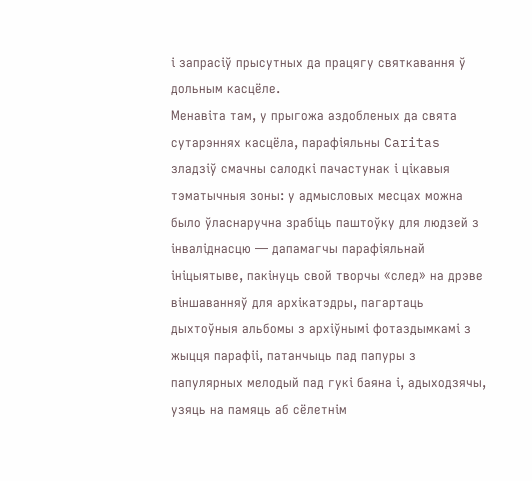і запрасіў прысутных да працягу святкавання ў дольным касцёле.
Менавіта там, у прыгожа аздобленых да свята сутарэннях касцёла, парафіяльны Caritas зладзіў смачны салодкі пачастунак і цікавыя тэматычныя зоны: у адмысловых месцах можна было ўласнаручна зрабіць паштоўку для людзей з інваліднасцю ― дапамагчы парафіяльнай ініцыятыве, пакінуць свой творчы «след» на дрэве віншаванняў для архікатэдры, пагартаць дыхтоўныя альбомы з архіўнымі фотаздымкамі з жыцця парафіі, патанчыць пад папуры з папулярных мелодый пад гукі баяна і, адыходзячы, узяць на памяць аб сёлетнім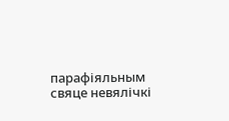парафіяльным свяце невялічкі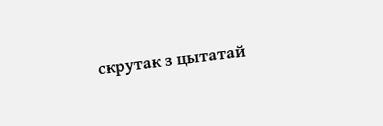скрутак з цытатай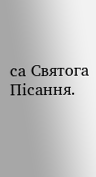са Святога Пісання.